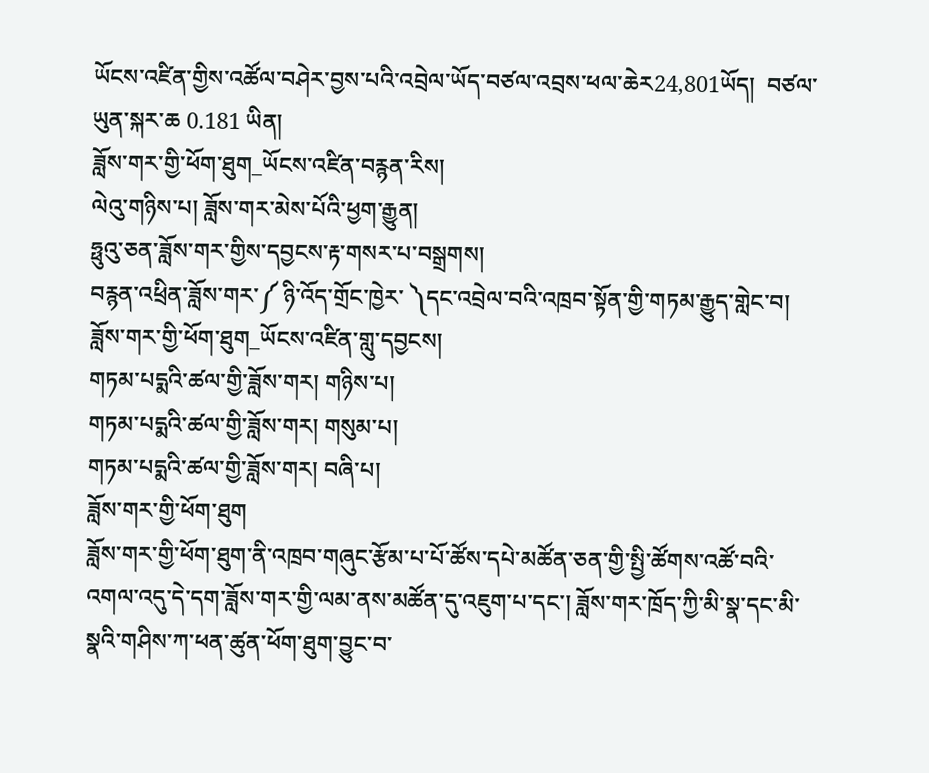ཡོངས་འཛིན་གྱིས་འཚོལ་བཤེར་བྱས་པའི་འབྲེལ་ཡོད་བཙལ་འབྲས་ཕལ་ཆེར24,801ཡོད།  བཙལ་ཡུན་སྐར་ཆ 0.181 ཡིན།
ཟློས་གར་གྱི་ཕོག་ཐུག_ཡོངས་འཛིན་བརྙན་རིས།
ལེའུ་གཉིས་པ། ཟློས་གར་མེས་པོའི་ཕྱག་རྒྱུན།
ཧྥུའུ་ཅན་ཟློས་གར་གྱིས་དབྱངས་རྟ་གསར་པ་བསྒྲགས།
བརྙན་འཕྲིན་ཟློས་གར་༼ ཉི་འོད་གྲོང་ཁྱེར་ ༽དང་འབྲེལ་བའི་འཁྲབ་སྟོན་གྱི་གཏམ་རྒྱུད་གླེང་བ།
ཟློས་གར་གྱི་ཕོག་ཐུག_ཡོངས་འཛིན་གླུ་དབྱངས།
གཏམ་པདྨའི་ཚལ་གྱི་ཟློས་གར། གཉིས་པ།
གཏམ་པདྨའི་ཚལ་གྱི་ཟློས་གར། གསུམ་པ།
གཏམ་པདྨའི་ཚལ་གྱི་ཟློས་གར། བཞི་པ།
ཟློས་གར་གྱི་ཕོག་ཐུག
ཟློས་གར་གྱི་ཕོག་ཐུག་ནི་འཁྲབ་གཞུང་རྩོམ་པ་པོ་ཚོས་དཔེ་མཚོན་ཅན་གྱི་སྤྱི་ཚོགས་འཚོ་བའི་འགལ་འདུ་དེ་དག་ཟློས་གར་གྱི་ལམ་ནས་མཚོན་དུ་འཇུག་པ་དང་། ཟློས་གར་ཁྲོད་ཀྱི་མི་སྣ་དང་མི་སྣའི་གཤིས་ཀ་ཕན་ཚུན་ཕོག་ཐུག་བྱུང་བ་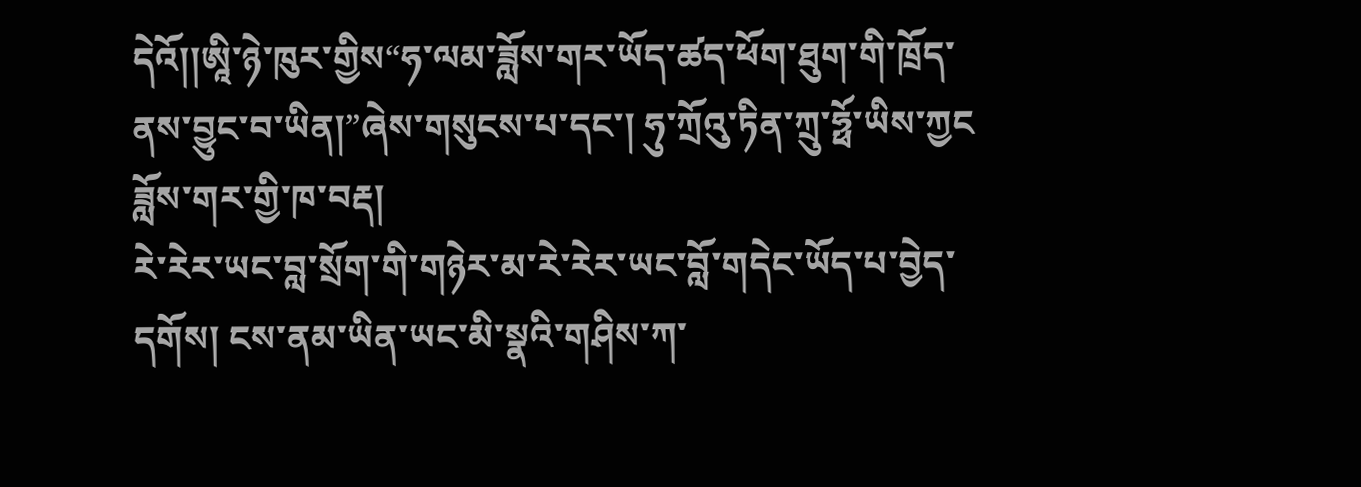དེའོ།།ཨཱི་ཉེ་ཁུར་གྱིས“ཧ་ལམ་ཟློས་གར་ཡོད་ཚད་ཕོག་ཐུག་གི་ཁྲོད་ནས་བྱུང་བ་ཡིན།”ཞེས་གསུངས་པ་དང་། ཧུ་ཀྲོའུ་ཏིན་ཀྲུ་ཧྥོ་ཡིས་ཀྱང
ཟློས་གར་གྱི་ཁ་བརྡ།
རེ་རེར་ཡང་བླ་སྲོག་གི་གཉེར་མ་རེ་རེར་ཡང་བློ་གདེང་ཡོད་པ་བྱེད་དགོས། ངས་ནམ་ཡིན་ཡང་མི་སྣའི་གཤིས་ཀ་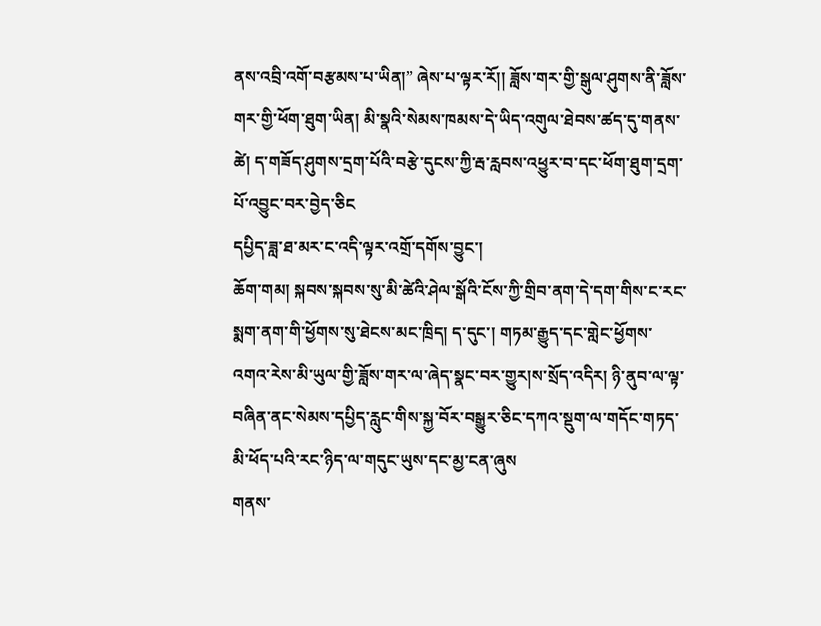ནས་འབྲི་འགོ་བརྩམས་པ་ཡིན།” ཞེས་པ་ལྟར་རོ།། ཟློས་གར་གྱི་སྒུལ་ཤུགས་ནི་ཟློས་གར་གྱི་ཕོག་ཐུག་ཡིན། མི་སྣའི་སེམས་ཁམས་དེ་ཡིད་འགུལ་ཐེབས་ཚད་དུ་གནས་ཚེ། ད་གཟོད་ཤུགས་དྲག་པོའི་བརྩེ་དུངས་ཀྱི་རྦ་རླབས་འཕྱུར་བ་དང་ཕོག་ཐུག་དྲག་པོ་འབྱུང་བར་བྱེད་ཅིང
དཔྱིད་ཟླ་ཐ་མར་ང་འདི་ལྟར་འགྲོ་དགོས་བྱུང་།
ཆོག་གམ། སྐབས་སྐབས་སུ་མི་ཚེའི་ཤེལ་སྒོའི་ངོས་ཀྱི་གྲིབ་ནག་དེ་དག་གིས་ང་རང་སྨག་ནག་གི་ཕྱོགས་སུ་ཐེངས་མང་ཁྲིད། ད་དུང་། གཏམ་རྒྱུད་དང་གླེང་ཕྱོགས་འགའ་རེས་མི་ཡུལ་གྱི་ཟློས་གར་ལ་ཞེད་སྣང་བར་གྱུར།ས་སྲོད་འདིར། ཉི་ནུབ་ལ་ལྟ་བཞིན་ནང་སེམས་དཔྱིད་རླུང་གིས་སྐྱ་བོར་བསྒྱུར་ཅིང་དཀའ་སྡུག་ལ་གདོང་གཏད་མི་ཕོད་པའི་རང་ཉིད་ལ་གདུང་ཡུས་དང་མྱ་ངན་ཞུས
གནས་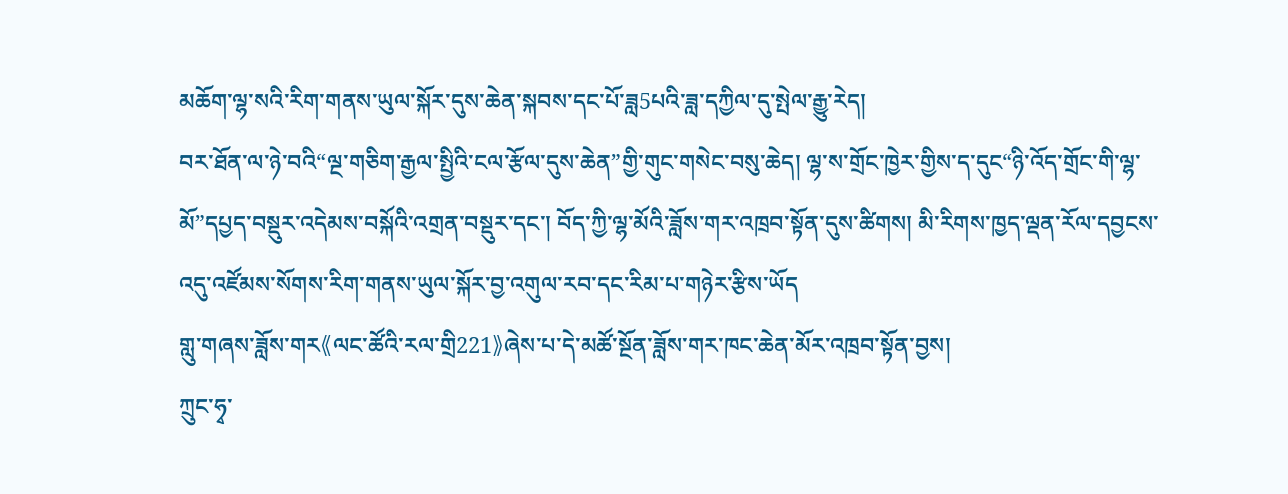མཆོག་ལྷ་སའི་རིག་གནས་ཡུལ་སྐོར་དུས་ཆེན་སྐབས་དང་པོ་ཟླ5པའི་ཟླ་དཀྱིལ་དུ་སྤེལ་རྒྱུ་རེད།
བར་ཐོན་ལ་ཉེ་བའི“ལྔ་གཅིག་རྒྱལ་སྤྱིའི་ངལ་རྩོལ་དུས་ཆེན”གྱི་གུང་གསེང་བསུ་ཆེད། ལྷ་ས་གྲོང་ཁྱེར་གྱིས་ད་དུང“ཉི་འོད་གྲོང་གི་ལྷ་མོ”དཔྱད་བསྡུར་འདེམས་བསྐོའི་འགྲན་བསྡུར་དང་། བོད་ཀྱི་ལྷ་མོའི་ཟློས་གར་འཁྲབ་སྟོན་དུས་ཚིགས། མི་རིགས་ཁྱད་ལྡན་རོལ་དབྱངས་འདུ་འཛོམས་སོགས་རིག་གནས་ཡུལ་སྐོར་བྱ་འགུལ་རབ་དང་རིམ་པ་གཉེར་རྩིས་ཡོད
གླུ་གཞས་ཟློས་གར《ལང་ཚོའི་རལ་གྲི221》ཞེས་པ་དེ་མཚོ་སྔོན་ཟློས་གར་ཁང་ཆེན་མོར་འཁྲབ་སྟོན་བྱས།
ཀྲུང་ཧྭ་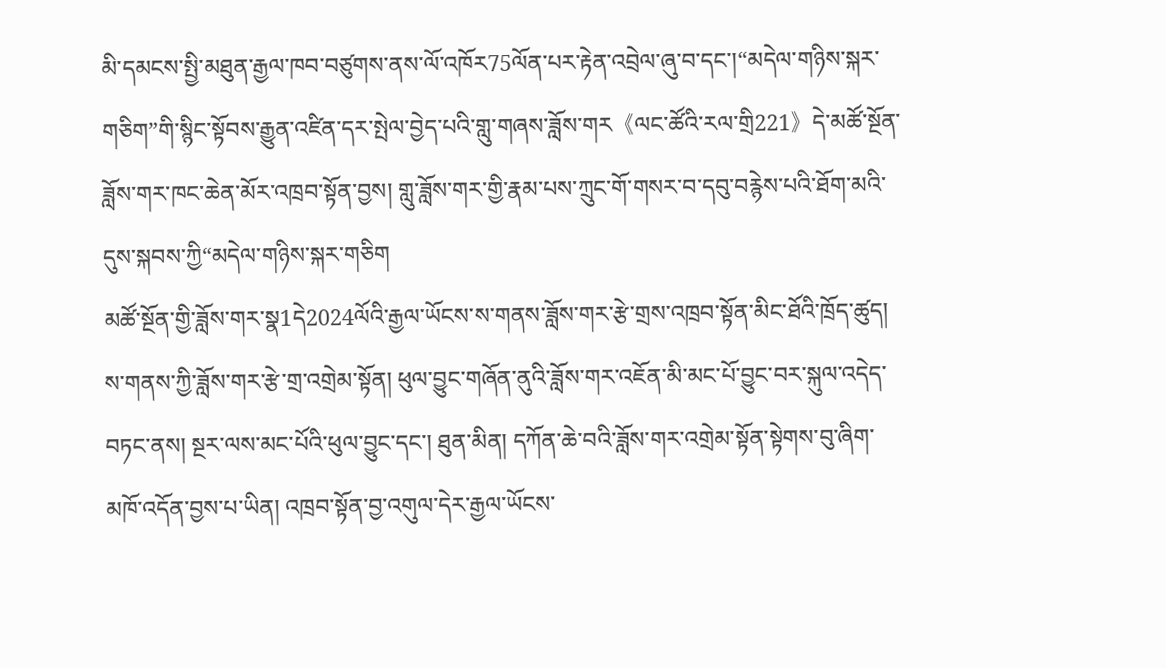མི་དམངས་སྤྱི་མཐུན་རྒྱལ་ཁབ་བཙུགས་ནས་ལོ་འཁོར75ལོན་པར་རྟེན་འབྲེལ་ཞུ་བ་དང་།“མདེལ་གཉིས་སྐར་གཅིག”གི་སྙིང་སྟོབས་རྒྱུན་འཛིན་དར་སྤེལ་བྱེད་པའི་གླུ་གཞས་ཟློས་གར《ལང་ཚོའི་རལ་གྲི221》དེ་མཚོ་སྔོན་ཟློས་གར་ཁང་ཆེན་མོར་འཁྲབ་སྟོན་བྱས། གླུ་ཟློས་གར་གྱི་རྣམ་པས་ཀྲུང་གོ་གསར་བ་དབུ་བརྙེས་པའི་ཐོག་མའི་དུས་སྐབས་ཀྱི“མདེལ་གཉིས་སྐར་གཅིག
མཚོ་སྔོན་གྱི་ཟློས་གར་སྣ1དེ2024ལོའི་རྒྱལ་ཡོངས་ས་གནས་ཟློས་གར་རྩེ་གྲས་འཁྲབ་སྟོན་མིང་ཐོའི་ཁྲོད་ཚུད།
ས་གནས་ཀྱི་ཟློས་གར་རྩེ་གྲ་འགྲེམ་སྟོན། ཕུལ་བྱུང་གཞོན་ནུའི་ཟློས་གར་འཇོན་མི་མང་པོ་བྱུང་བར་སྐུལ་འདེད་བཏང་ནས། སྔར་ལས་མང་པོའི་ཕུལ་བྱུང་དང་། ཐུན་མིན། དཀོན་ཆེ་བའི་ཟློས་གར་འགྲེམ་སྟོན་སྟེགས་བུ་ཞིག་མཁོ་འདོན་བྱས་པ་ཡིན། འཁྲབ་སྟོན་བྱ་འགུལ་དེར་རྒྱལ་ཡོངས་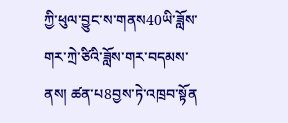ཀྱི་ཕུལ་བྱུང་ས་གནས40ཡི་ཟློས་གར་ཀྲེ་ཙིའི་ཟློས་གར་བདམས་ནས། ཚན་པ8བྱས་ཏེ་འཁྲབ་སྟོན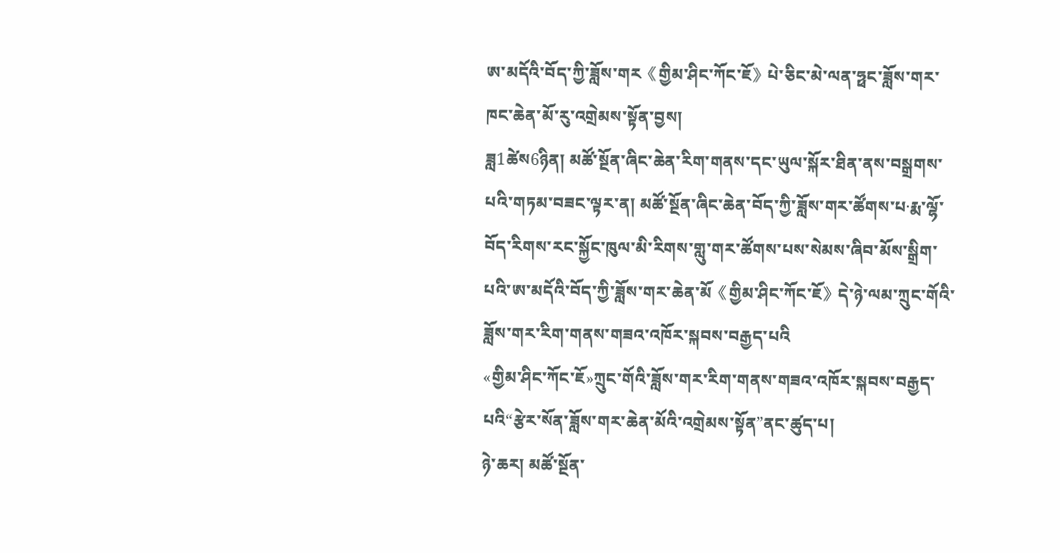ཨ་མདོའི་བོད་ཀྱི་ཟློས་གར《གྱིམ་ཤིང་ཀོང་ཇོ》པེ་ཅིང་མེ་ལན་ཧྥང་ཟློས་གར་ཁང་ཆེན་མོ་རུ་འགྲེམས་སྟོན་བྱས།
ཟླ1ཚེས6ཉིན། མཚོ་སྔོན་ཞིང་ཆེན་རིག་གནས་དང་ཡུལ་སྐོར་ཐིན་ནས་བསྒྲགས་པའི་གཏམ་བཟང་ལྟར་ན། མཚོ་སྔོན་ཞིང་ཆེན་བོད་ཀྱི་ཟློས་གར་ཚོགས་པ·རྨ་ལྷོ་བོད་རིགས་རང་སྐྱོང་ཁུལ་མི་རིགས་གླུ་གར་ཚོགས་པས་སེམས་ཞིབ་མོས་སྒྲིག་པའི་ཨ་མདོའི་བོད་ཀྱི་ཟློས་གར་ཆེན་མོ《གྱིམ་ཤིང་ཀོང་ཇོ》དེ་ཉེ་ལམ་ཀྲུང་གོའི་ཟློས་གར་རིག་གནས་གཟའ་འཁོར་སྐབས་བརྒྱད་པའི
«གྱིམ་ཤིང་ཀོང་ཇོ»ཀྲུང་གོའི་ཟློས་གར་རིག་གནས་གཟའ་འཁོར་སྐབས་བརྒྱད་པའི“རྩེར་སོན་ཟློས་གར་ཆེན་མོའི་འགྲེམས་སྟོན”ནང་ཚུད་པ།
ཉེ་ཆར། མཚོ་སྔོན་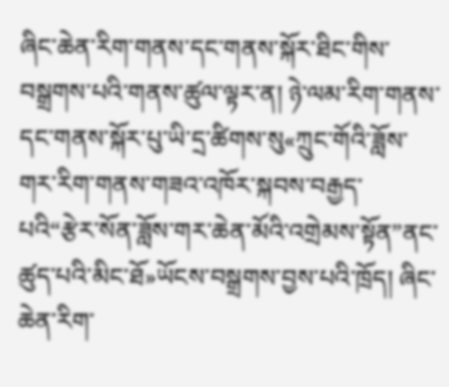ཞིང་ཆེན་རིག་གནས་དང་གནས་སྐོར་ཐིང་གིས་བསྒྲགས་པའི་གནས་ཚུལ་ལྟར་ན། ཉེ་ལམ་རིག་གནས་དང་གནས་སྐོར་པུ་ཡི་དྲ་ཚིགས་སུ«ཀྲུང་གོའི་ཟློས་གར་རིག་གནས་གཟའ་འཁོར་སྐབས་བརྒྱད་པའི“རྩེར་སོན་ཟློས་གར་ཆེན་མོའི་འགྲེམས་སྟོན”ནང་ཚུད་པའི་མིང་ཐོ»ཡོངས་བསྒྲགས་བྱས་པའི་ཁྲོད། ཞིང་ཆེན་རིག་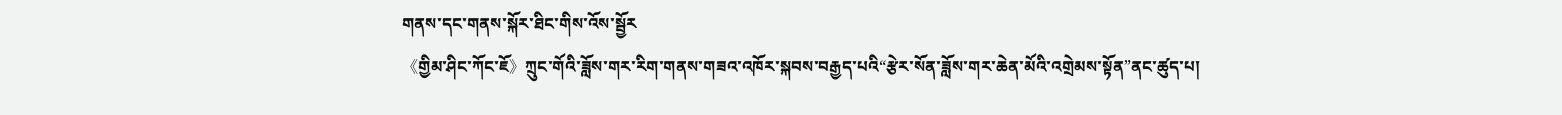གནས་དང་གནས་སྐོར་ཐིང་གིས་འོས་སྦྱོར
《གྱིམ་ཤིང་ཀོང་ཇོ》ཀྲུང་གོའི་ཟློས་གར་རིག་གནས་གཟའ་འཁོར་སྐབས་བརྒྱད་པའི“རྩེར་སོན་ཟློས་གར་ཆེན་མོའི་འགྲེམས་སྟོན”ནང་ཚུད་པ།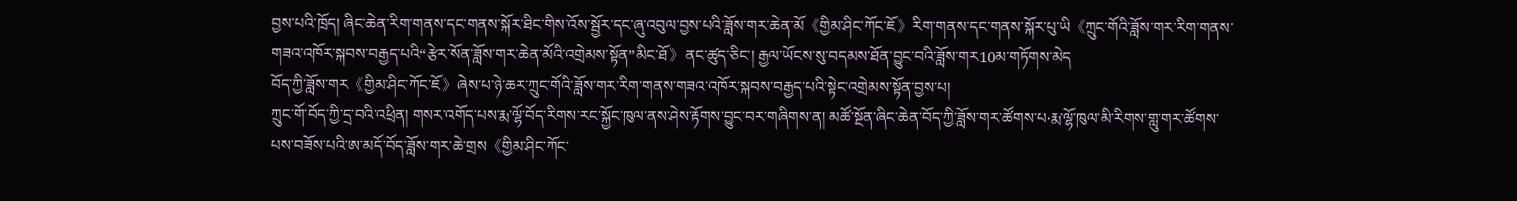བྱས་པའི་ཁྲོད། ཞིང་ཆེན་རིག་གནས་དང་གནས་སྐོར་ཐིང་གིས་འོས་སྦྱོར་དང་ཞུ་འབུལ་བྱས་པའི་ཟློས་གར་ཆེན་མོ《གྱིམ་ཤིང་ཀོང་ཇོ》རིག་གནས་དང་གནས་སྐོར་པུ་ཡི《ཀྲུང་གོའི་ཟློས་གར་རིག་གནས་གཟའ་འཁོར་སྐབས་བརྒྱད་པའི“རྩེར་སོན་ཟློས་གར་ཆེན་མོའི་འགྲེམས་སྟོན”མིང་ཐོ》ནང་ཚུད་ཅིང་། རྒྱལ་ཡོངས་སུ་བདམས་ཐོན་བྱུང་བའི་ཟློས་གར10མ་གཏོགས་མེད
བོད་ཀྱི་ཟློས་གར《གྱིམ་ཤིང་ཀོང་ཇོ》ཞེས་པ་ཉེ་ཆར་ཀྲུང་གོའི་ཟློས་གར་རིག་གནས་གཟའ་འཁོར་སྐབས་བརྒྱད་པའི་སྟེང་འགྲེམས་སྟོན་བྱས་པ།
ཀྲུང་གོ་བོད་ཀྱི་དྲ་བའི་འཕྲིན། གསར་འགོད་པས་རྨ་ལྷོ་བོད་རིགས་རང་སྐྱོང་ཁུལ་ནས་ཤེས་རྟོགས་བྱུང་བར་གཞིགས་ན། མཚོ་སྔོན་ཞིང་ཆེན་བོད་ཀྱི་ཟློས་གར་ཚོགས་པ·རྨ་ལྷོ་ཁུལ་མི་རིགས་གླུ་གར་ཚོགས་པས་བཟོས་པའི་ཨ་མདོ་བོད་ཟློས་གར་ཆེ་གྲས《གྱིམ་ཤིང་ཀོང་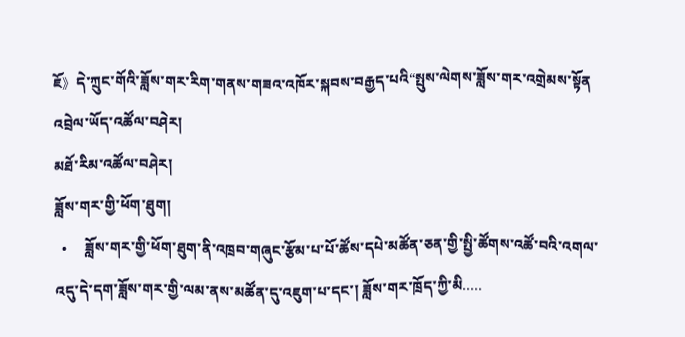ཇོ》དེ་ཀྲུང་གོའི་ཟློས་གར་རིག་གནས་གཟའ་འཁོར་སྐབས་བརྒྱད་པའི“སྤུས་ལེགས་ཟློས་གར་འགྲེམས་སྟོན
འབྲེལ་ཡོད་འཚོལ་བཤེར།
མཐོ་རིམ་འཚོལ་བཤེར།
ཟློས་གར་གྱི་ཕོག་ཐུག།
  •     ཟློས་གར་གྱི་ཕོག་ཐུག་ནི་འཁྲབ་གཞུང་རྩོམ་པ་པོ་ཚོས་དཔེ་མཚོན་ཅན་གྱི་སྤྱི་ཚོགས་འཚོ་བའི་འགལ་འདུ་དེ་དག་ཟློས་གར་གྱི་ལམ་ནས་མཚོན་དུ་འཇུག་པ་དང་། ཟློས་གར་ཁྲོད་ཀྱི་མི.....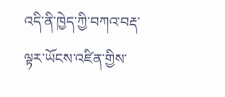འདི་ནི་ཁྱེད་ཀྱི་བཀའ་བརྡ་ལྟར་ཡོངས་འཛིན་གྱིས་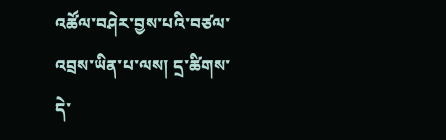འཚོལ་བཤེར་བྱས་པའི་བཙལ་འབྲས་ཡིན་པ་ལས། དྲ་ཚིགས་དེ་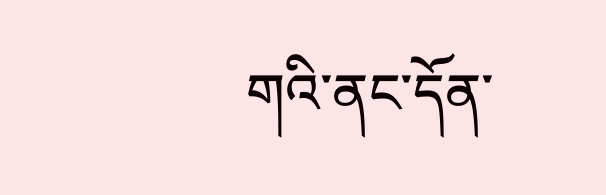གའི་ནང་དོན་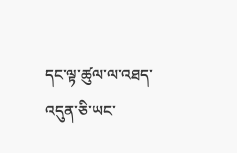དང་ལྟ་ཚུལ་ལ་འཐད་འདུན་ཅི་ཡང་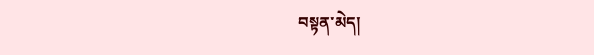བསྟན་མེད།